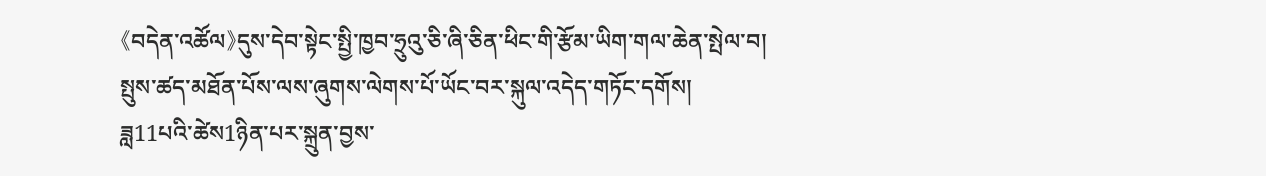《བདེན་འཚོལ》དུས་དེབ་སྟེང་སྤྱི་ཁྱབ་ཧྲུའུ་ཅི་ཞི་ཅིན་ཕིང་གི་རྩོམ་ཡིག་གལ་ཆེན་སྤེལ་བ།
སྤུས་ཚད་མཐོན་པོས་ལས་ཞུགས་ལེགས་པོ་ཡོང་བར་སྐུལ་འདེད་གཏོང་དགོས།
ཟླ11པའི་ཚེས1ཉིན་པར་སྐྲུན་བྱས་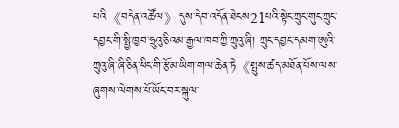པའི《བདེན་འཚོལ》དུས་དེབ་འདོན་ཐེངས21པའི་སྟེང་ཀྲུང་གུང་ཀྲུང་དབྱང་གི་སྤྱི་ཁྱབ་ཧྲུའུ་ཅིའམ་རྒྱལ་ཁབ་ཀྱི་ཀྲུའུ་ཞི། ཀྲུང་དབྱང་དམག་ཨུའི་ཀྲུའུ་ཞི་ཞི་ཅིན་ཕིང་གི་རྩོམ་ཡིག་གལ་ཆེན་ཏེ《སྤུས་ཚད་མཐོན་པོས་ལས་ཞུགས་ལེགས་པོ་ཡོང་བར་སྐུལ་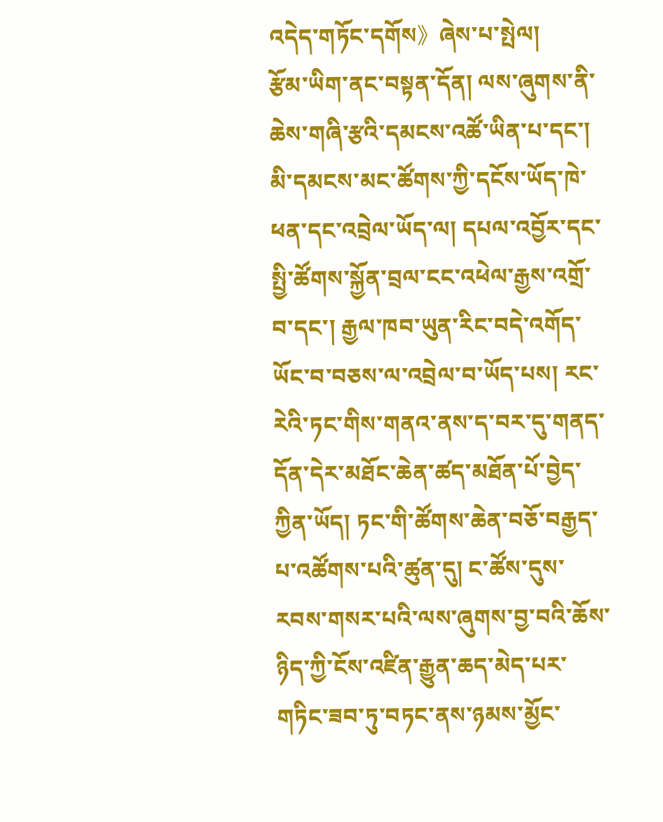འདེད་གཏོང་དགོས》ཞེས་པ་སྤེལ།
རྩོམ་ཡིག་ནང་བསྟན་དོན། ལས་ཞུགས་ནི་ཆེས་གཞི་རྩའི་དམངས་འཚོ་ཡིན་པ་དང་། མི་དམངས་མང་ཚོགས་ཀྱི་དངོས་ཡོད་ཁེ་ཕན་དང་འབྲེལ་ཡོད་ལ། དཔལ་འབྱོར་དང་སྤྱི་ཚོགས་སྐྱོན་བྲལ་ངང་འཕེལ་རྒྱས་འགྲོ་བ་དང་། རྒྱལ་ཁབ་ཡུན་རིང་བདེ་འགོད་ཡོང་བ་བཅས་ལ་འབྲེལ་བ་ཡོད་པས། རང་རེའི་ཏང་གིས་གནའ་ནས་ད་བར་དུ་གནད་དོན་དེར་མཐོང་ཆེན་ཚད་མཐོན་པོ་བྱེད་ཀྱིན་ཡོད། ཏང་གི་ཚོགས་ཆེན་བཅོ་བརྒྱད་པ་འཚོགས་པའི་ཚུན་དུ། ང་ཚོས་དུས་རབས་གསར་པའི་ལས་ཞུགས་བྱ་བའི་ཆོས་ཉིད་ཀྱི་ངོས་འཛིན་རྒྱུན་ཆད་མེད་པར་གཏིང་ཟབ་ཏུ་བཏང་ནས་ཉམས་མྱོང་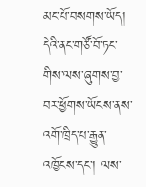མང་པོ་བསགས་ཡོད། དེའི་ནང་གཙོ་བོ་ཏང་གིས་ལས་ཞུགས་བྱ་བར་ཕྱོགས་ཡོངས་ནས་འགོ་ཁྲིད་པ་རྒྱུན་འཁྱོངས་དང་། ལས་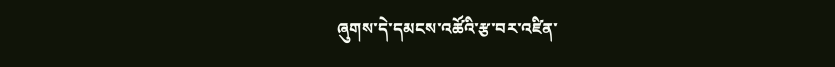ཞུགས་དེ་དམངས་འཚོའི་རྩ་བར་འཛིན་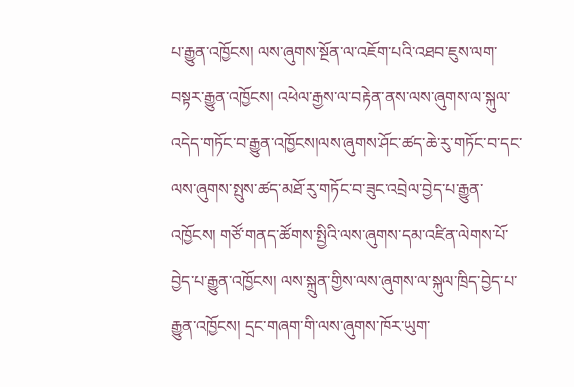པ་རྒྱུན་འཁྱོངས། ལས་ཞུགས་སྔོན་ལ་འཇོག་པའི་འཐབ་ཇུས་ལག་བསྟར་རྒྱུན་འཁྱོངས། འཕེལ་རྒྱས་ལ་བརྟེན་ནས་ལས་ཞུགས་ལ་སྐུལ་འདེད་གཏོང་བ་རྒྱུན་འཁྱོངས།ལས་ཞུགས་ཤོང་ཚད་ཆེ་རུ་གཏོང་བ་དང་ལས་ཞུགས་སྤུས་ཚད་མཐོ་རུ་གཏོང་བ་ཟུང་འབྲེལ་བྱེད་པ་རྒྱུན་འཁྱོངས། གཙོ་གནད་ཚོགས་སྤྱིའི་ལས་ཞུགས་དམ་འཛིན་ལེགས་པོ་བྱེད་པ་རྒྱུན་འཁྱོངས། ལས་སྐྲུན་གྱིས་ལས་ཞུགས་ལ་སྐུལ་ཁྲིད་བྱེད་པ་རྒྱུན་འཁྱོངས། དྲང་གཞག་གི་ལས་ཞུགས་ཁོར་ཡུག་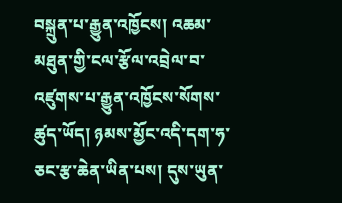བསྐྲུན་པ་རྒྱུན་འཁྱོངས། འཆམ་མཐུན་གྱི་ངལ་རྩོལ་འབྲེལ་བ་འཛུགས་པ་རྒྱུན་འཁྱོངས་སོགས་ཚུད་ཡོད། ཉམས་མྱོང་འདི་དག་ཧ་ཅང་རྩ་ཆེན་ཡིན་པས། དུས་ཡུན་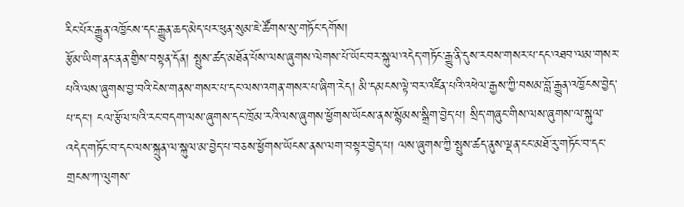རིང་པོར་རྒྱུན་འཁྱོངས་དང་རྒྱུན་ཆད་མེད་པར་ཕུན་སུམ་ཇེ་ཚོགས་སུ་གཏོང་དགོས།
རྩོམ་ཡིག་ནང་ནན་གྱིས་བསྟན་དོན། སྤུས་ཚད་མཐོན་པོས་ལས་ཞུགས་ལེགས་པོ་ཡོང་བར་སྐུལ་འདེད་གཏོང་རྒྱུ་ནི་དུས་རབས་གསར་པ་དང་འཐབ་ལམ་གསར་པའི་ལས་ཞུགས་བྱ་བའི་ངེས་གནས་གསར་པ་དང་ལས་འགན་གསར་པ་ཞིག་རེད། མི་དམངས་ལྟེ་བར་འཛིན་པའི་འཕེལ་རྒྱས་ཀྱི་བསམ་བློ་རྒྱུན་འཁྱོངས་བྱེད་པ་དང་། ངལ་རྩོལ་པའི་རང་བདག་ལས་ཞུགས་དང་ཁྲོམ་རའི་ལས་ཞུགས་ཕྱོགས་ཡོངས་ནས་སྙོམས་སྒྲིག་བྱེད་པ། སྲིད་གཞུང་གིས་ལས་ཞུགས་ལ་སྐུལ་འདེད་གཏོང་བ་དང་ལས་སྐྲུན་ལ་སྐུལ་མ་བྱེད་པ་བཅས་ཕྱོགས་ཡོངས་ནས་ལག་བསྟར་བྱེད་པ། ལས་ཞུགས་ཀྱི་སྤུས་ཚད་ནུས་ལྡན་ངང་མཐོ་རུ་གཏོང་བ་དང་གྲངས་ཀ་ལུགས་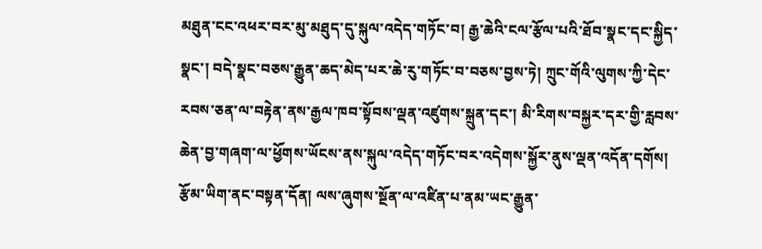མཐུན་ངང་འཕར་བར་མུ་མཐུད་དུ་སྐུལ་འདེད་གཏོང་བ། རྒྱ་ཆེའི་ངལ་རྩོལ་པའི་ཐོབ་སྣང་དང་སྐྱིད་སྣང་། བདེ་སྣང་བཅས་རྒྱུན་ཆད་མེད་པར་ཆེ་རུ་གཏོང་བ་བཅས་བྱས་ཏེ། ཀྲུང་གོའི་ལུགས་ཀྱི་དེང་རབས་ཅན་ལ་བརྟེན་ནས་རྒྱལ་ཁབ་སྟོབས་ལྡན་འཛུགས་སྐྲུན་དང་། མི་རིགས་བསྐྱར་དར་གྱི་རླབས་ཆེན་བྱ་གཞག་ལ་ཕྱོགས་ཡོངས་ནས་སྐུལ་འདེད་གཏོང་བར་འདེགས་སྐྱོར་ནུས་ལྡན་འདོན་དགོས།
རྩོམ་ཡིག་ནང་བསྟན་དོན། ལས་ཞུགས་སྔོན་ལ་འཛིན་པ་ནམ་ཡང་རྒྱུན་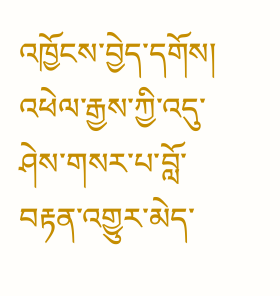འཁྱོངས་བྱེད་དགོས། འཕེལ་རྒྱས་ཀྱི་འདུ་ཤེས་གསར་པ་བློ་བརྟན་འགྱུར་མེད་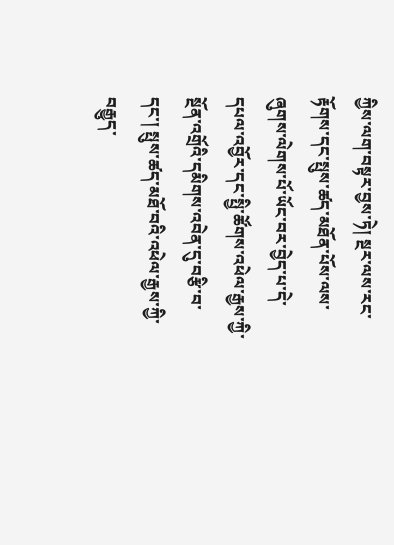ཀྱིས་ལག་བསྟར་བྱས་ཏེ། སྔར་ལས་རང་རྟོགས་དང་སྤུས་ཚད་མཐོན་པོས་ལས་ཞུགས་ལེགས་པོ་ཡོང་བར་བྱེད་པ་དེ་དཔལ་འབྱོར་དང་སྤྱི་ཚོགས་འཕེལ་རྒྱས་ཀྱི་སྔོན་འགྲོའི་དམིགས་འབེན་དུ་བརྩི་བ་དང་། སྤུས་ཚད་མཐོ་བའི་འཕེལ་རྒྱས་ཀྱི་བརྒྱུད་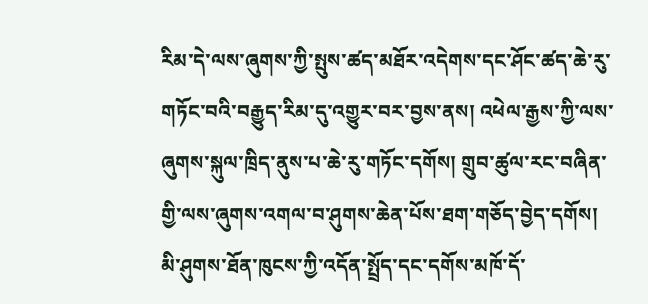རིམ་དེ་ལས་ཞུགས་ཀྱི་སྤུས་ཚད་མཐོར་འདེགས་དང་ཤོང་ཚད་ཆེ་རུ་གཏོང་བའི་བརྒྱུད་རིམ་དུ་འགྱུར་བར་བྱས་ནས། འཕེལ་རྒྱས་ཀྱི་ལས་ཞུགས་སྐུལ་ཁྲིད་ནུས་པ་ཆེ་རུ་གཏོང་དགོས། གྲུབ་ཚུལ་རང་བཞིན་གྱི་ལས་ཞུགས་འགལ་བ་ཤུགས་ཆེན་པོས་ཐག་གཅོད་བྱེད་དགོས། མི་ཤུགས་ཐོན་ཁུངས་ཀྱི་འདོན་སྤྲོད་དང་དགོས་མཁོ་དོ་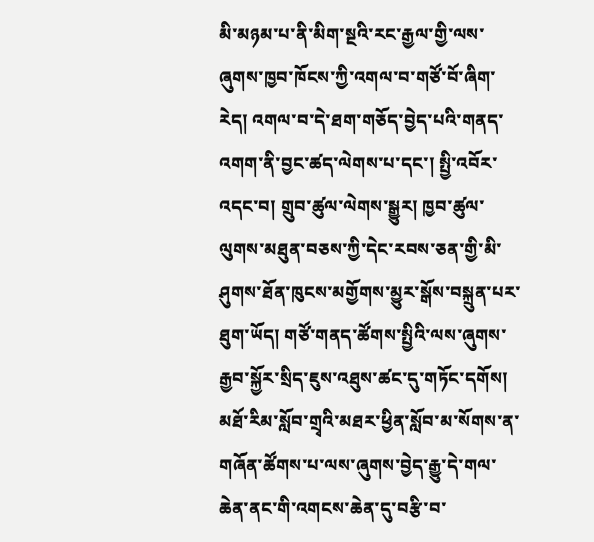མི་མཉམ་པ་ནི་མིག་སྔའི་རང་རྒྱལ་གྱི་ལས་ཞུགས་ཁྱབ་ཁོངས་ཀྱི་འགལ་བ་གཙོ་བོ་ཞིག་རེད། འགལ་བ་དེ་ཐག་གཅོད་བྱེད་པའི་གནད་འགག་ནི་བྱང་ཚད་ལེགས་པ་དང་། སྤྱི་འབོར་འདང་བ། གྲུབ་ཚུལ་ལེགས་སྒྱུར། ཁྱབ་ཚུལ་ལུགས་མཐུན་བཅས་ཀྱི་དེང་རབས་ཅན་གྱི་མི་ཤུགས་ཐོན་ཁུངས་མགྱོགས་མྱུར་སྒོས་བསྐྲུན་པར་ཐུག་ཡོད། གཙོ་གནད་ཚོགས་སྤྱིའི་ལས་ཞུགས་རྒྱབ་སྐྱོར་སྲིད་ཇུས་འཐུས་ཚང་དུ་གཏོང་དགོས། མཐོ་རིམ་སློབ་གྲྭའི་མཐར་ཕྱིན་སློབ་མ་སོགས་ན་གཞོན་ཚོགས་པ་ལས་ཞུགས་བྱེད་རྒྱུ་དེ་གལ་ཆེན་ནང་གི་འགངས་ཆེན་དུ་བརྩི་བ་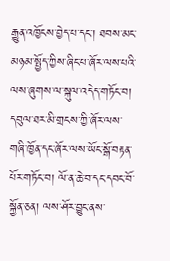རྒྱུན་འཁྱོངས་བྱེད་པ་དང་། ཐབས་མང་མཉམ་སྤྱོད་ཀྱིས་ཞིང་པ་ཞོར་ལས་པའི་ལས་ཞུགས་ལ་སྐུལ་འདེད་གཏོང་བ། དབུལ་ཐར་མི་གྲངས་ཀྱི་ཞོར་ལས་གཞི་ཁྱོན་དང་ཞོར་ལས་ཡོང་སྒོ་བརྟན་པོར་གཏོང་བ། ལོ་ན་ཆེ་བ་དང་དབང་བོ་སྐྱོན་ཅན། ལས་ཤོར་བྱུང་ནས་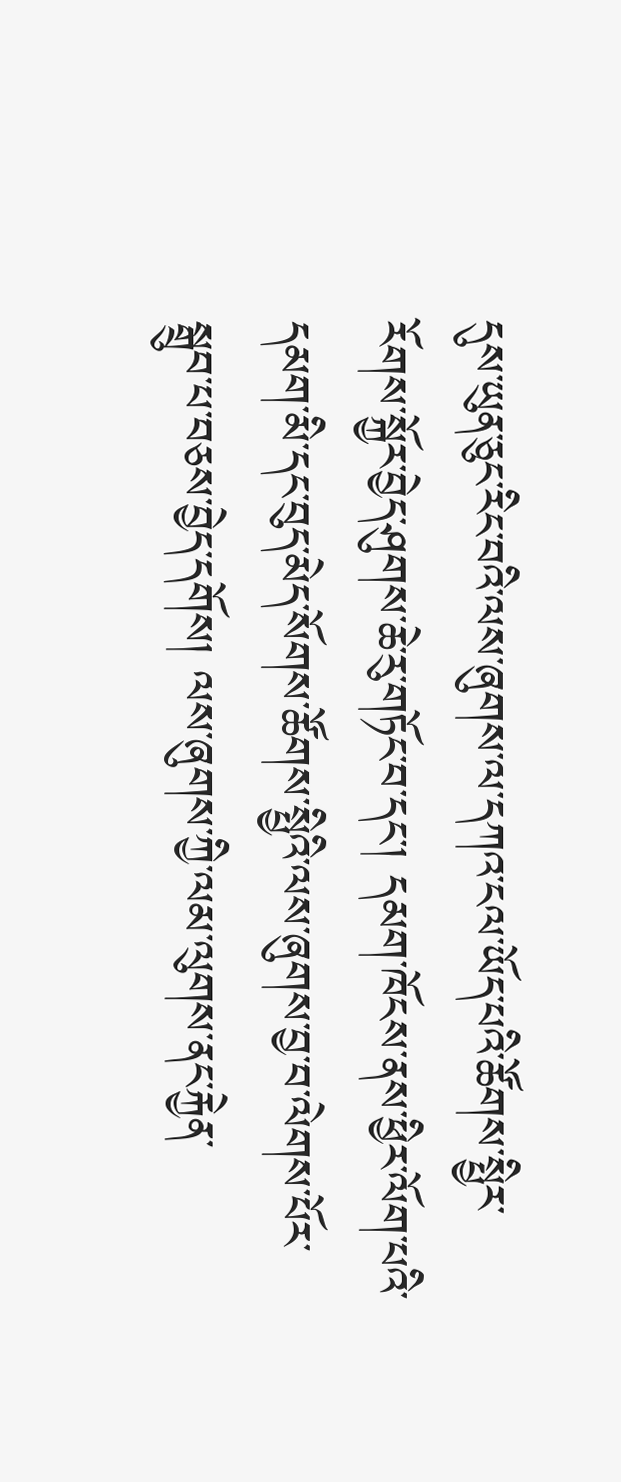དུས་ཡུན་ཅུང་རིང་བའི་ལས་ཞུགས་ལ་དཀའ་ངལ་ཡོད་པའི་ཚོགས་སྤྱིར་རོགས་སྐྱོར་བྱེད་ཤུགས་ཆེ་རུ་གཏོང་བ་དང་། དམག་ཁོངས་ནས་ཕྱིར་ལོག་པའི་དམག་མི་དང་བུད་མེད་སོགས་ཚོགས་སྤྱིའི་ལས་ཞུགས་བྱ་བ་ལེགས་པོར་སྒྲུབ་པ་བཅས་བྱེད་དགོས། ལས་ཞུགས་ཀྱི་ལམ་ལུགས་ནང་རྐྱེན་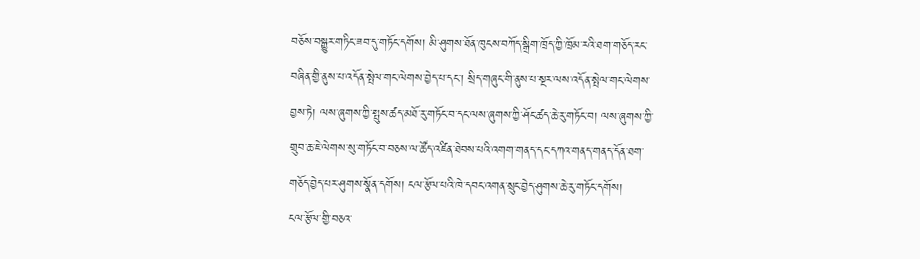བཅོས་བསྒྱུར་གཏིང་ཟབ་དུ་གཏོང་དགོས། མི་ཤུགས་ཐོན་ཁུངས་བཀོད་སྒྲིག་ཁྲོད་ཀྱི་ཁྲོམ་རའི་ཐག་གཅོད་རང་བཞིན་གྱི་ནུས་པ་འདོན་སྤེལ་གང་ལེགས་བྱེད་པ་དང་། སྲིད་གཞུང་གི་ནུས་པ་སྔར་ལས་འདོན་སྤེལ་གང་ལེགས་བྱས་ཏེ། ལས་ཞུགས་ཀྱི་སྤུས་ཚད་མཐོ་རུ་གཏོང་བ་དང་ལས་ཞུགས་ཀྱི་ཤོང་ཚད་ཆེ་རུ་གཏོང་བ། ལས་ཞུགས་ཀྱི་གྲུབ་ཆ་ཇེ་ལེགས་སུ་གཏོང་བ་བཅས་ལ་ཚོད་འཛིན་ཐེབས་པའི་འགག་གནད་དང་དཀའ་གནད་གནད་དོན་ཐག་གཅོད་བྱེད་པར་ཤུགས་སྣོན་དགོས། ངལ་རྩོལ་པའི་ཁེ་དབང་འགན་སྲུང་བྱེད་ཤུགས་ཆེ་རུ་གཏོང་དགོས།
ངལ་རྩོལ་གྱི་བཅའ་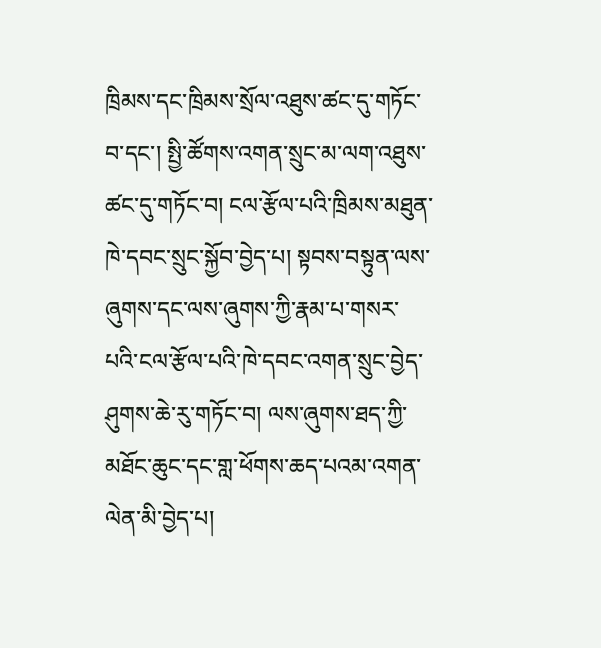ཁྲིམས་དང་ཁྲིམས་སྲོལ་འཐུས་ཚང་དུ་གཏོང་བ་དང་། སྤྱི་ཚོགས་འགན་སྲུང་མ་ལག་འཐུས་ཚང་དུ་གཏོང་བ། ངལ་རྩོལ་པའི་ཁྲིམས་མཐུན་ཁེ་དབང་སྲུང་སྐྱོབ་བྱེད་པ། སྟབས་བསྟུན་ལས་ཞུགས་དང་ལས་ཞུགས་ཀྱི་རྣམ་པ་གསར་པའི་ངལ་རྩོལ་པའི་ཁེ་དབང་འགན་སྲུང་བྱེད་ཤུགས་ཆེ་རུ་གཏོང་བ། ལས་ཞུགས་ཐད་ཀྱི་མཐོང་ཆུང་དང་གླ་ཕོགས་ཆད་པའམ་འགན་ལེན་མི་བྱེད་པ།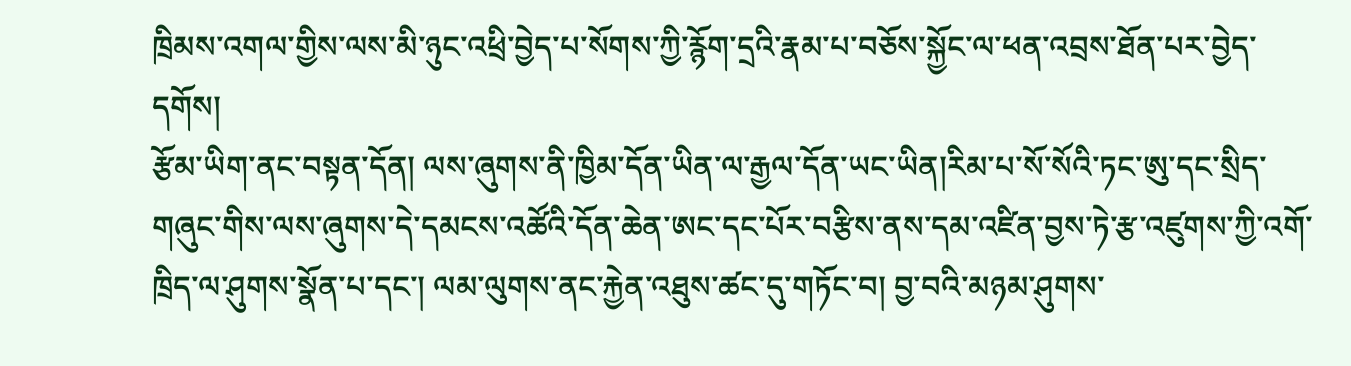ཁྲིམས་འགལ་གྱིས་ལས་མི་ཉུང་འཕྲི་བྱེད་པ་སོགས་ཀྱི་རྙོག་དྲའི་རྣམ་པ་བཅོས་སྐྱོང་ལ་ཕན་འབྲས་ཐོན་པར་བྱེད་དགོས།
རྩོམ་ཡིག་ནང་བསྟན་དོན། ལས་ཞུགས་ནི་ཁྱིམ་དོན་ཡིན་ལ་རྒྱལ་དོན་ཡང་ཡིན།རིམ་པ་སོ་སོའི་ཏང་ཨུ་དང་སྲིད་གཞུང་གིས་ལས་ཞུགས་དེ་དམངས་འཚོའི་དོན་ཆེན་ཨང་དང་པོར་བརྩིས་ནས་དམ་འཛིན་བྱས་ཏེ་རྩ་འཛུགས་ཀྱི་འགོ་ཁྲིད་ལ་ཤུགས་སྣོན་པ་དང་། ལམ་ལུགས་ནང་རྐྱེན་འཐུས་ཚང་དུ་གཏོང་བ། བྱ་བའི་མཉམ་ཤུགས་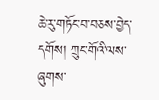ཆེ་རུ་གཏོང་བ་བཅས་བྱེད་དགོས། ཀྲུང་གོའི་ལས་ཞུགས་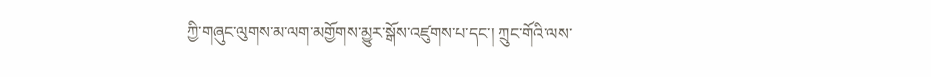ཀྱི་གཞུང་ལུགས་མ་ལག་མགྱོགས་མྱུར་སྒོས་འཛུགས་པ་དང་། ཀྲུང་གོའི་ལས་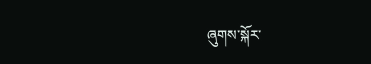ཞུགས་སྐོར་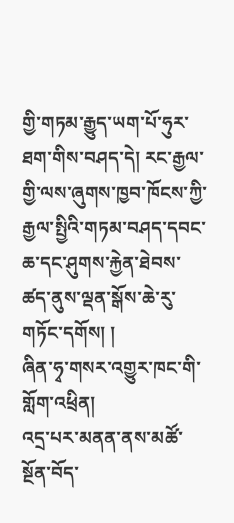གྱི་གཏམ་རྒྱུད་ཡག་པོ་ཧུར་ཐག་གིས་བཤད་དེ། རང་རྒྱལ་གྱི་ལས་ཞུགས་ཁྱབ་ཁོངས་ཀྱི་རྒྱལ་སྤྱིའི་གཏམ་བཤད་དབང་ཆ་དང་ཤུགས་རྐྱེན་ཐེབས་ཚད་ནུས་ལྡན་སྒོས་ཆེ་རུ་གཏོང་དགོས། །
ཞིན་ཧྭ་གསར་འགྱུར་ཁང་གི་གློག་འཕྲིན།
འདྲ་པར་མནན་ནས་མཚོ་སྔོན་བོད་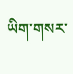ཡིག་གསར་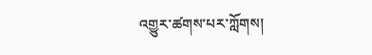འགྱུར་ཚགས་པར་ཀློགས།